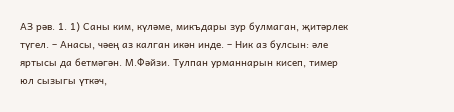АЗ рәв. 1. 1) Саны ким, күләме, микъдары зур булмаган, җитәрлек түгел. – Анасы, чәең аз калган икән инде. – Ник аз булсын: әле яртысы да бетмәгән. М.Фәйзи. Тулпан урманнарын кисеп, тимер юл сызыгы үткәч,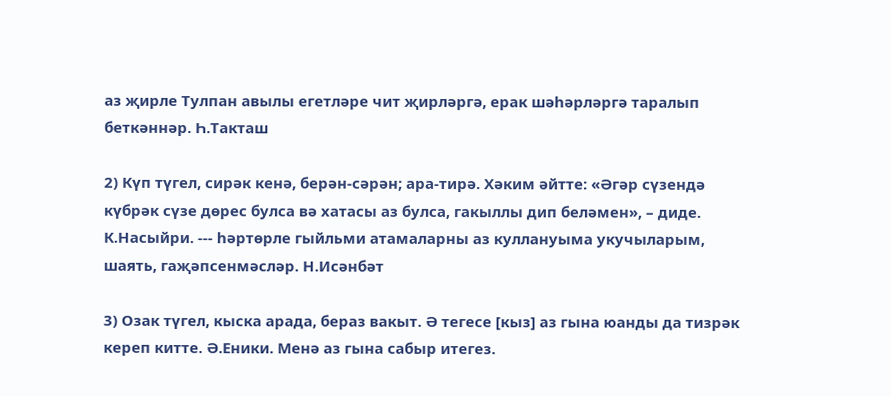аз җирле Тулпан авылы егетләре чит җирләргә, ерак шәһәрләргә таралып беткәннәр. Һ.Такташ

2) Күп түгел, сирәк кенә, берән-сәрән; ара-тирә. Хәким әйтте: «Әгәр сүзендә күбрәк сүзе дөрес булса вә хатасы аз булса, гакыллы дип беләмен», – диде. К.Насыйри. --- һәртөрле гыйльми атамаларны аз куллануыма укучыларым, шаять, гаҗәпсенмәсләр. Н.Исәнбәт

3) Озак түгел, кыска арада, бераз вакыт. Ә тегесе [кыз] аз гына юанды да тизрәк кереп китте. Ә.Еники. Менә аз гына сабыр итегез.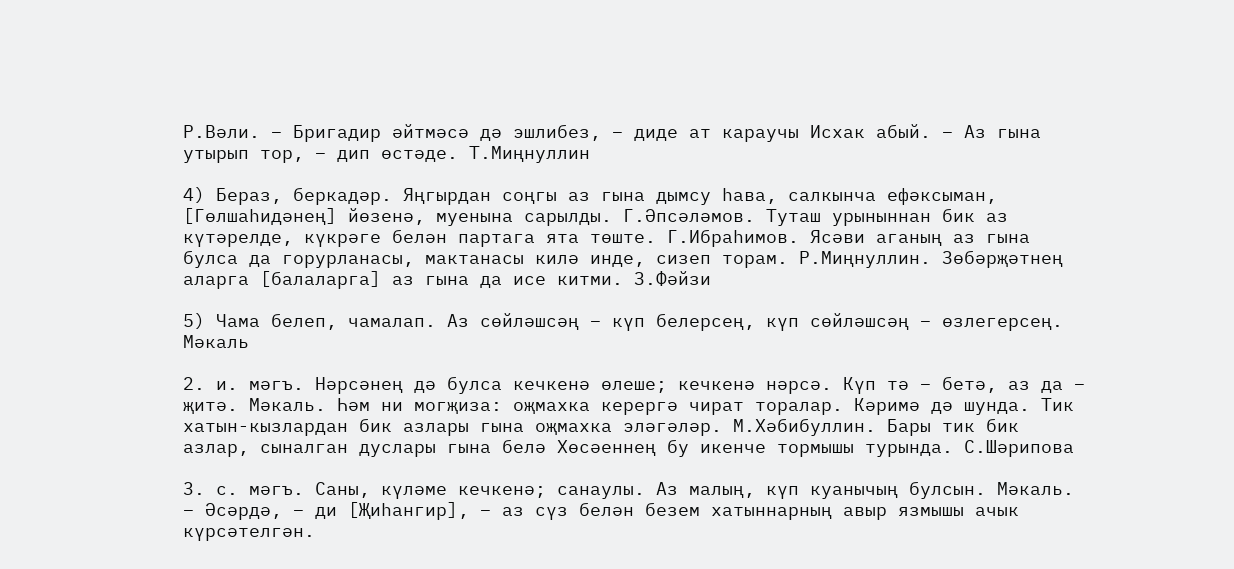Р.Вəли. – Бригадир әйтмәсә дә эшлибез, – диде ат караучы Исхак абый. – Аз гына утырып тор, – дип өстәде. Т.Миңнуллин

4) Бераз, беркадәр. Яңгырдан соңгы аз гына дымсу һава, салкынча ефәксыман, [Гөлшаһидәнең] йөзенә, муенына сарылды. Г.Әпсәләмов. Туташ урыныннан бик аз күтәрелде, күкрәге белән партага ята төште. Г.Ибраһимов. Ясәви аганың аз гына булса да горурланасы, мактанасы килә инде, сизеп торам. Р.Миңнуллин. Зөбәрҗәтнең аларга [балаларга] аз гына да исе китми. З.Фәйзи

5) Чама белеп, чамалап. Аз сөйләшсәң – күп белерсең, күп сөйләшсәң – өзлегерсең. Мәкаль

2. и. мәгъ. Нәрсәнең дә булса кечкенә өлеше; кечкенә нәрсә. Күп тә – бетә, аз да – җитә. Мәкаль. Һәм ни могҗиза: оҗмахка керергә чират торалар. Кәримә дә шунда. Тик хатын-кызлардан бик азлары гына оҗмахка эләгәләр. М.Хәбибуллин. Бары тик бик азлар, сыналган дуслары гына белә Хөсәеннең бу икенче тормышы турында. С.Шәрипова

3. с. мәгъ. Саны, күләме кечкенә; санаулы. Аз малың, күп куанычың булсын. Мәкаль. – Әсәрдә, – ди [Җиһангир], – аз сүз белән безем хатыннарның авыр язмышы ачык күрсәтелгән.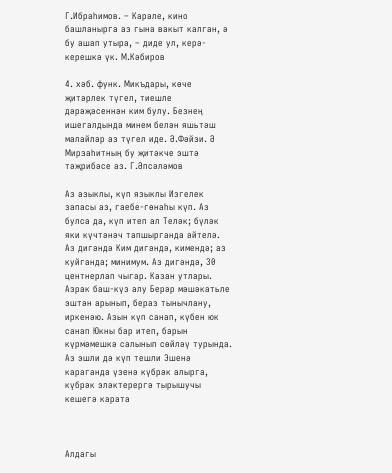Г.Ибраһимов. – Карале, кино башланырга аз гына вакыт калган, ә бу ашап утыра, – диде ул, керә-керешкә үк. М.Кәбиров

4. хәб. функ. Микъдары, көче җитәрлек түгел, тиешле дәрәҗәсеннән ким булу. Безнең ишегалдында минем белән яшьтәш малайлар аз түгел иде. Ә.Фәйзи. Ә Мирзаһитның бу җитәкче эштә тәҗрибәсе аз. Г.Әпсәләмов

Аз азыклы, күп языклы Изгелек запасы аз, гаебе-гөнаһы күп. Аз булса да, күп итеп ал Теләк; бүләк яки күчтәнәч тапшырганда әйтелә. Аз дигәндә Ким дигәндә, кимендә; аз куйганда; минимум. Аз дигәндә, 30 центнерлап чыгар. Казан утлары. Азрак баш-күз алу Берәр мәшәкатьле эштән арынып, бераз тынычлану, иркенәю. Азын күп санап, күбен юк санап Юкны бар итеп, барын күрмәмешкә салынып сөйләү турында. Аз эшли дә күп тешли Эшенә караганда үзенә күбрәк алырга, күбрәк эләктерергә тырышучы кешегә карата



Алдагы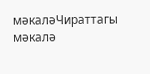мәкаләЧираттагы мәкалә